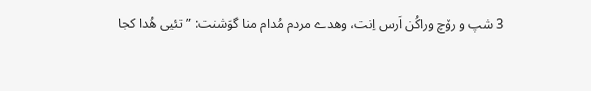3 شپ و رۆچ وراکُن اَرس اِنت، وهدے مردم مُدام منا گوَشنت: ”تئیی هُدا کجا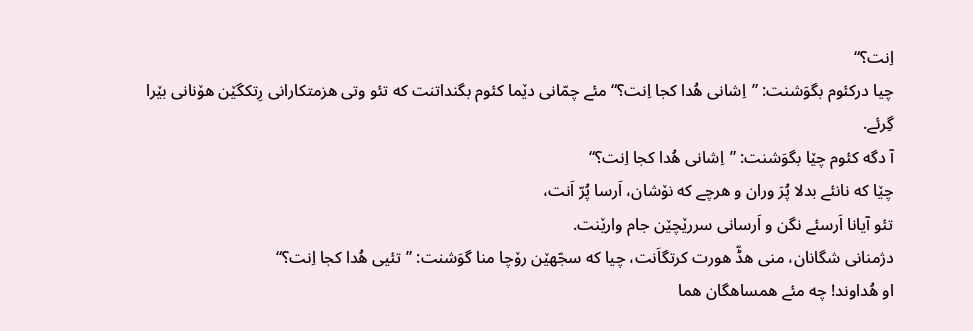اِنت؟“
چیا درکئوم بگوَشنت: ”اِشانی هُدا کجا اِنت؟“ مئے چمّانی دێما کئوم بگنداتنت که تئو وتی هزمتکارانی رِتکگێن هۆنانی بێرا گِرئے.
آ دگه کئوم چێا بگوَشنت: ”اِشانی هُدا کجا اِنت؟“
چێا که نانئے بدلا پُرَ وران و هرچے که نۆشان، اَرسا پُرّ اَنت،
تئو آیانا اَرسئے نگن و اَرسانی سررێچێن جام وارێنت.
دژمنانی شگانان، منی هڈّ هورت کرتگاَنت، چیا که سجّهێن رۆچا منا گوَشنت: ”تئیی هُدا کجا اِنت؟“
او هُداوند! چه مئے همساهگان هما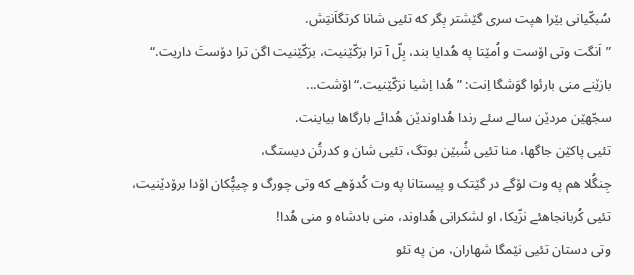سُبکّیانی بێرا هپت سری گێشتر بِگر که تئیی شانا کرتگاَنتِش.
”اَنگت وتی اۆست و اُمێتا په هُدایا بند، بِلّ آ ترا برَکّێنیت، برَکّێنیت اگن ترا دۆستَ داریت.“
بازێنے منی بارئوا گوَشگا اِنت: ”هُدا اِشیا نرَکّێنیت.“ اۆشت...
سجّهێن مردێن سالے سئے رندا هُداوندێن هُدائے بارگاها بیاینت.
تئیی پاکێن جاگها، منا تئیی شُبێن بوتگ، تئیی شان و کدرتُن دیستگ،
جِنگُلا هم په وت لۆگے در گێتک و پیستانا په وت کُدۆهے که وتی چورگ و چیپُّکان اۆدا برۆدێنیت، تئیی کُربانجاهئے نزّیکا، او لشکرانی هُداوند، منی بادشاه و منی هُدا!
وتی دستان تئیی نێمگا شهاران، من په تئو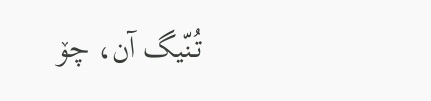تُنّیگ آن، چۆ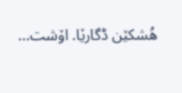هُشکێن ڈگارێا. اۆشت...